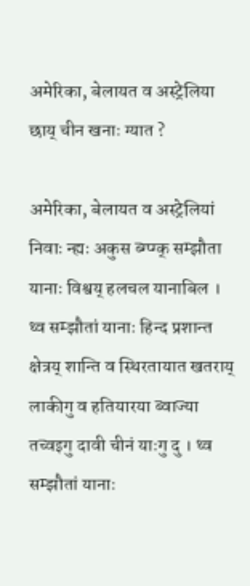अमेरिका, बेलायत व अस्ट्रेलिया छाय् चीन खनाः ग्यात ?

अमेरिका, बेलायत व अस्ट्रेलियां निवाः न्ह्यः अकुस ब्ग्प्ग्क् सम्झौता यानाः विश्वय् हलचल यानाबिल । थ्व सम्झौतां यानाः हिन्द प्रशान्त क्षेत्रय् शान्ति व स्थिरतायात खतराय् लाकीगु व हतियारया ब्वाज्या तच्वइगु दावी चीनं याःगु दु । थ्व सम्झौतां यानाः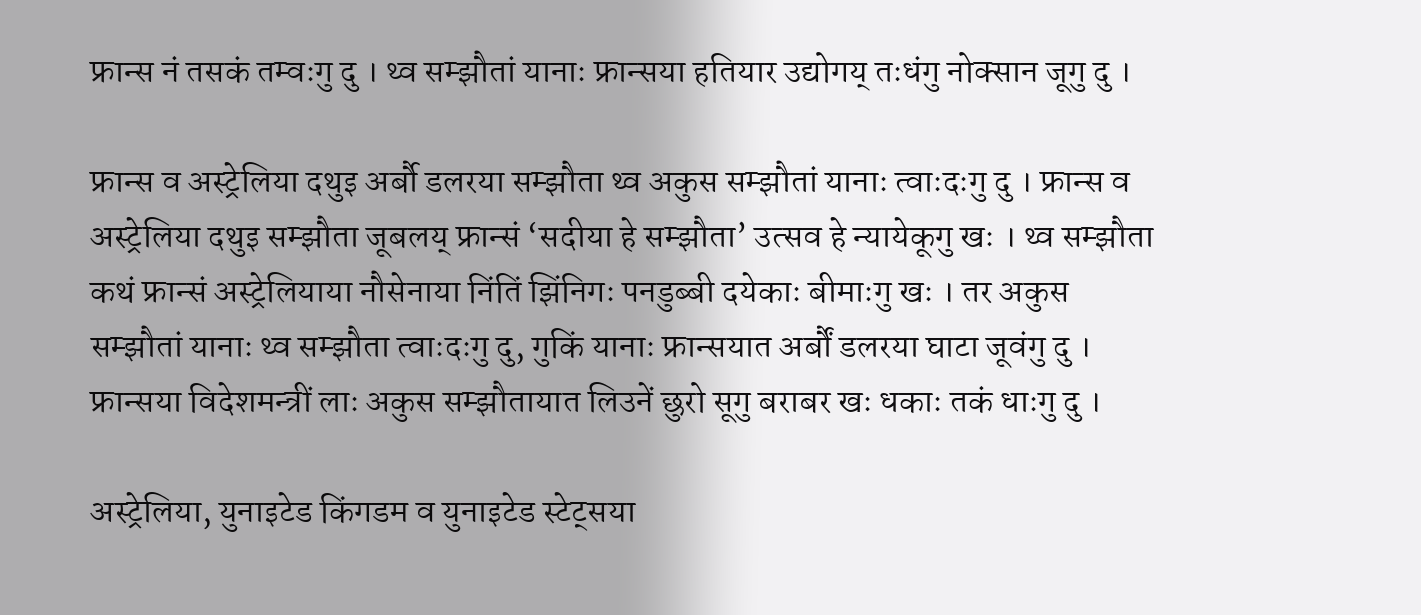फ्रान्स नं तसकं तम्वःगु दु । थ्व सम्झौतां यानाः फ्रान्सया हतियार उद्योगय् तःधंगु नोक्सान जूगु दु ।

फ्रान्स व अस्ट्रेलिया दथुइ अर्बौ डलरया सम्झौता थ्व अकुस सम्झौतां यानाः त्वाःदःगु दु । फ्रान्स व अस्ट्रेलिया दथुइ सम्झौता जूबलय् फ्रान्सं ‘सदीया हे सम्झौता’ उत्सव हे न्यायेकूगु खः । थ्व सम्झौता कथं फ्रान्सं अस्ट्रेलियाया नौसेनाया निंतिं झिंनिगः पनडुब्बी दयेकाः बीमाःगु खः । तर अकुस सम्झौतां यानाः थ्व सम्झौता त्वाःदःगु दु, गुकिं यानाः फ्रान्सयात अर्बौं डलरया घाटा जूवंगु दु । फ्रान्सया विदेशमन्त्रीं लाः अकुस सम्झौतायात लिउनें छुरो सूगु बराबर खः धकाः तकं धाःगु दु ।

अस्ट्रेलिया, युनाइटेड किंगडम व युनाइटेड स्टेट्सया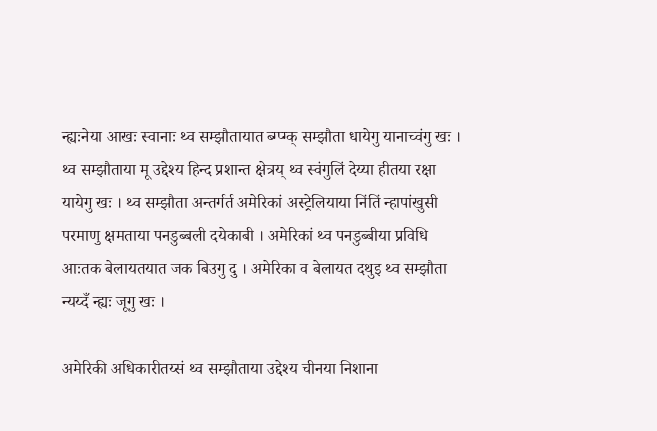न्ह्यःनेया आखः स्वानाः थ्व सम्झौतायात ब्ग्प्ग्क् सम्झौता धायेगु यानाच्वंगु खः । थ्व सम्झौताया मू उद्देश्य हिन्द प्रशान्त क्षेत्रय् थ्व स्वंगुलिं देय्या हीतया रक्षा यायेगु खः । थ्व सम्झौता अन्तर्गर्त अमेरिकां अस्ट्रेलियाया निंतिं न्हापांखुसी परमाणु क्षमताया पनडुब्बली दयेकाबी । अमेरिकां थ्व पनडुब्बीया प्रविधि आःतक बेलायतयात जक बिउगु दु । अमेरिका व बेलायत दथुइ थ्व सम्झौता न्यय्दँ न्ह्यः जूगु खः ।

अमेरिकी अधिकारीतय्सं थ्व सम्झौताया उद्देश्य चीनया निशाना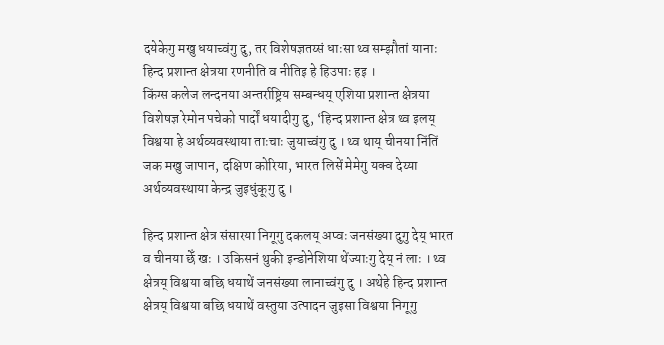दयेकेगु मखु धयाच्वंगु दु, तर विशेषज्ञतय्सं धाःसा थ्व सम्झौतां यानाः हिन्द प्रशान्त क्षेत्रया रणनीति व नीतिइ हे हिउपाः हइ ।
किंग्स कलेज लन्दनया अन्तर्राष्ट्रिय सम्बन्धय् एशिया प्रशान्त क्षेत्रया विशेषज्ञ रेमोन पचेको पार्दों धयादीगु दु, ‘हिन्द प्रशान्त क्षेत्र थ्व इलय् विश्वया हे अर्थव्यवस्थाया ताःचाः जुयाच्वंगु दु । थ्व थाय् चीनया निंतिं जक मखु जापान, दक्षिण कोरिया, भारत लिसें मेमेगु यक्व देय्या अर्थव्यवस्थाया केन्द्र जुइधुंकूगु दु ।

हिन्द प्रशान्त क्षेत्र संसारया निगूगु दकलय् अप्वः जनसंख्या दुगु देय् भारत व चीनया छेँ खः । उकिसनं थुकी इन्डोनेशिया थेंज्याःगु देय् नं लाः । थ्व क्षेत्रय् विश्वया बछि धयाथें जनसंख्या लानाच्वंगु दु । अथेहे हिन्द प्रशान्त क्षेत्रय् विश्वया बछि धयाथें वस्तुया उत्पादन जुइसा विश्वया निगूगु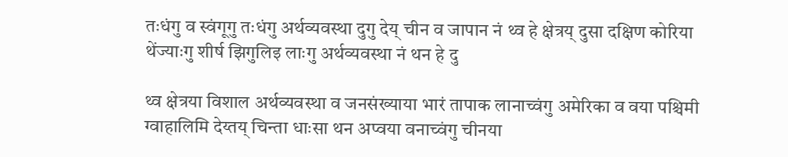तःधंगु व स्वंगूगु तःधंगु अर्थव्यवस्था दुगु देय् चीन व जापान नं थ्व हे क्षेत्रय् दुसा दक्षिण कोरिया थेंज्याःगु शीर्ष झिगुलिइ लाःगु अर्थव्यवस्था नं थन हे दु

थ्व क्षेत्रया विशाल अर्थव्यवस्था व जनसंख्याया भारं तापाक लानाच्वंगु अमेरिका व वया पश्चिमी ग्वाहालिमि देय्तय् चिन्ता धाःसा थन अप्वया वनाच्वंगु चीनया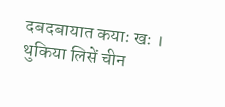दबदबायात कयाः खः । थुकिया लिसें चीन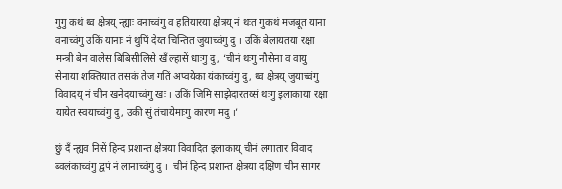गुगु कथं थ्व क्षेत्रय् न्ह्याः वनाच्वंगु व हतियारया क्षेत्रय् नं थःत गुकथं मजबूत याना वनाच्वंगु उकिं यानाः नं थुपिं देय्त चिन्तित जुयाच्वंगु दु । उकिं बेलायतया रक्षा मन्त्री बेन वालेस बिबिसीलिसे खँ ल्हासें धाःगु दु, ‘चीनं थःगु नौसेना व वायु सेनाया शक्तियात तसकं तेज गतिं अप्वयेका यंकाच्वंगु दु, थ्व क्षेत्रय् जुयाच्वंगु विवादय् नं चीन खनेदयाच्वंगु खः । उकिं जिमि साझेदारतय्सं थःगु इलाकाया रक्षा यायेत स्वयाच्वंगु दु, उकी सुं तंचायेमाःगु कारण मदु ।’

छुं दँ न्ह्यव निसें हिन्द प्रशान्त क्षेत्रया विवादित इलाकाय् चीनं लगातार विवाद ब्वलंकाच्वंगु द्वपं नं लानाच्वंगु दु ।  चीनं हिन्द प्रशान्त क्षेत्रया दक्षिण चीन सागर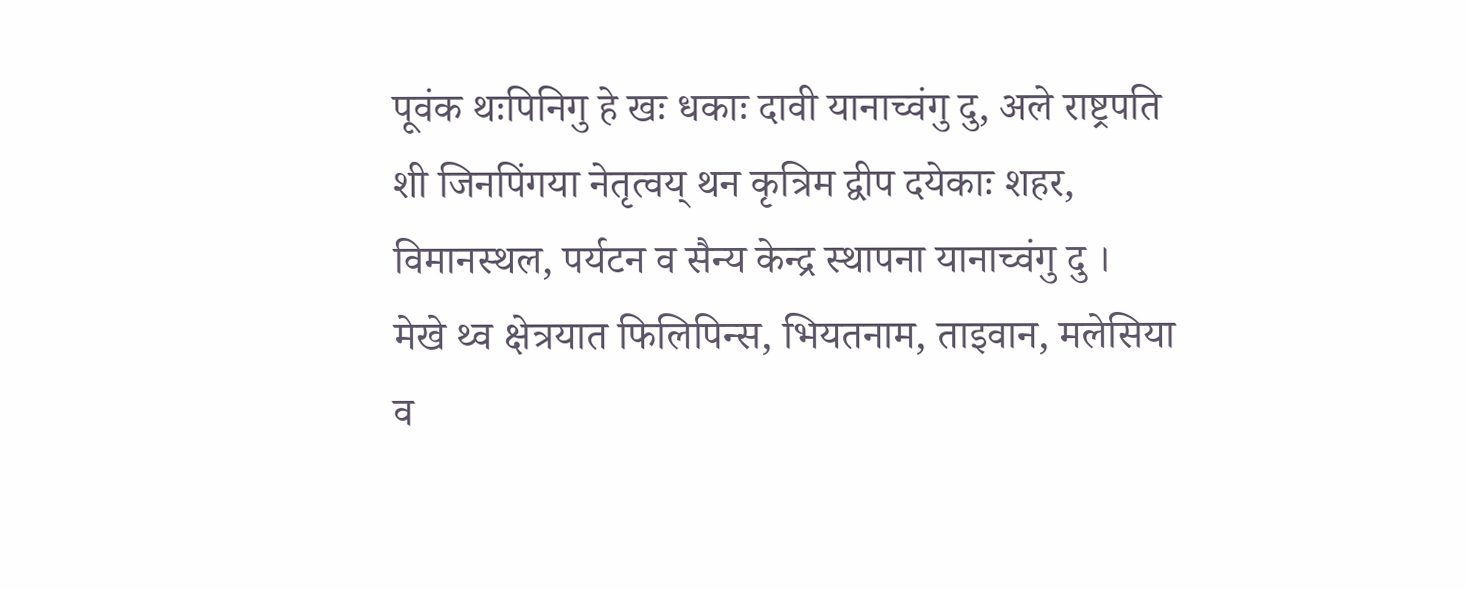पूवंक थःपिनिगु हे खः धकाः दावी यानाच्वंगु दु, अले राष्ट्रपति शी जिनपिंगया नेतृत्वय् थन कृत्रिम द्वीप दयेकाः शहर, विमानस्थल, पर्यटन व सैन्य केन्द्र स्थापना यानाच्वंगु दु ।
मेखे थ्व क्षेत्रयात फिलिपिन्स, भियतनाम, ताइवान, मलेसिया व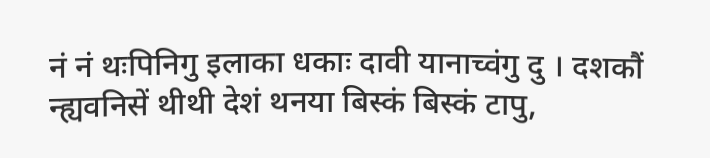नं नं थःपिनिगु इलाका धकाः दावी यानाच्वंगु दु । दशकौं न्ह्यवनिसें थीथी देशं थनया बिस्कं बिस्कं टापु,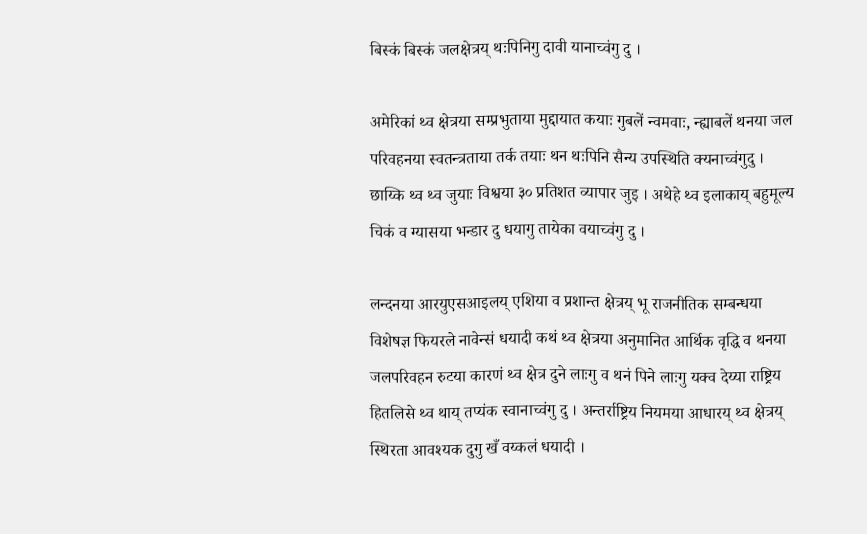बिस्कं बिस्कं जलक्षेत्रय् थःपिनिगु दावी यानाच्वंगु दु ।

अमेरिकां थ्व क्षेत्रया सम्प्रभुताया मुद्दायात कयाः गुबलें न्वमवाः, न्ह्याबलें थनया जल परिवहनया स्वतन्त्रताया तर्क तयाः थन थःपिनि सैन्य उपस्थिति क्यनाच्वंगुदु । छाय्कि थ्व थ्व जुयाः विश्वया ३० प्रतिशत व्यापार जुइ । अथेहे थ्व इलाकाय् बहुमूल्य चिकं व ग्यासया भन्डार दु धयागु तायेका वयाच्वंगु दु ।

लन्दनया आरयुएसआइलय् एशिया व प्रशान्त क्षेत्रय् भू राजनीतिक सम्बन्धया विशेषज्ञ फियरले नावेन्सं धयादी कथं थ्व क्षेत्रया अनुमानित आर्थिक वृद्धि व थनया जलपरिवहन रुटया कारणं थ्व क्षेत्र दुने लाःगु व थनं पिने लाःगु यक्व देय्या राष्ट्रिय हितलिसे थ्व थाय् तप्यंक स्वानाच्वंगु दु । अन्तर्राष्ट्रिय नियमया आधारय् थ्व क्षेत्रय् स्थिरता आवश्यक दुगु खँ वय्कलं धयादी ।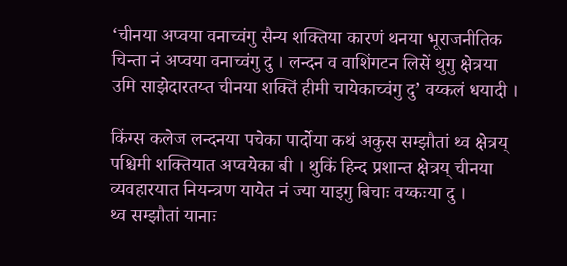‘चीनया अप्वया वनाच्वंगु सैन्य शक्तिया कारणं थनया भूराजनीतिक चिन्ता नं अप्वया वनाच्वंगु दु । लन्दन व वाशिंगटन लिसें थुगु क्षेत्रया उमि साझेदारतय्त चीनया शक्तिं हीमी चायेकाच्वंगु दु’ वय्कलं धयादी ।

किंग्स कलेज लन्दनया पचेका पार्दोया कथं अकुस सम्झौतां थ्व क्षेत्रय् पश्चिमी शक्तियात अप्वयेका बी । थुकिं हिन्द प्रशान्त क्षेत्रय् चीनया व्यवहारयात नियन्त्रण यायेत नं ज्या याइगु बिचाः वय्कःया दु ।
थ्व सम्झौतां यानाः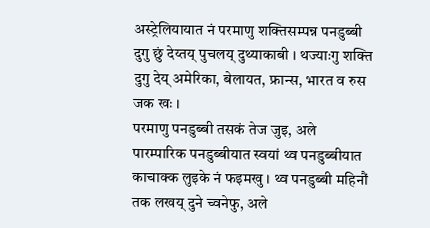अस्ट्रेलियायात नं परमाणु शक्तिसम्पन्न पनडुब्बी दुगु छुं देय्तय् पुचलय् दुथ्याकाबी । थज्याःगु शक्ति दुगु देय् अमेरिका, बेलायत, फ्रान्स, भारत व रुस जक खः ।
परमाणु पनडुब्बी तसकं तेज जुइ, अले पारम्पारिक पनडुब्बीयात स्वयां थ्व पनडुब्बीयात काचाक्क लुइके नं फइमखु । थ्व पनडुब्बी महिनौं तक लखय् दुने च्वनेफु, अले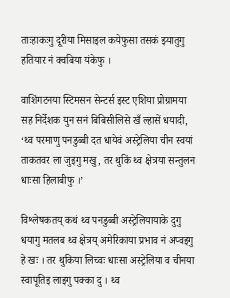ताःहाकःगु दूरीया मिसाइल कयेफुसा तसकं झ्यातुगु हतियार नं क्वबिया यंकेफु ।

वाशिंगटनया स्टिमसन सेन्टर्स इस्ट एशिया प्रोग्रामया सह निर्देशक युन सनं बिबिसीलिसे खँ ल्हासें धयादी, ‘थ्व परमाणु पनडुब्बी दत धायेवं अस्ट्रेलिया चीन स्वयां ताकतवर ला जुइगु मखु, तर थुकिं थ्व क्षेत्रया सन्तुलन धाःसा हिलाबीफु ।’

विश्लेषकतय् कथं थ्व पनडुब्बी अस्ट्रेलियायाके दुगु धयागु मतलब थ्व क्षेत्रय् अमेरिकाया प्रभाव नं अप्वइगु हे खः । तर थुकिया लिच्वः धाःसा अस्ट्रेलिया व चीनया स्वापूतिइ लाइगु पक्का दु । थ्व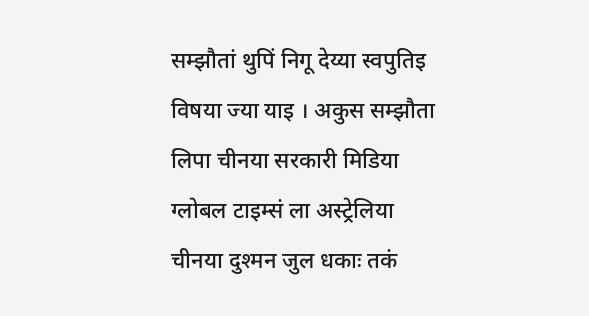सम्झौतां थुपिं निगू देय्या स्वपुतिइ विषया ज्या याइ । अकुस सम्झौता लिपा चीनया सरकारी मिडिया ग्लोबल टाइम्सं ला अस्ट्रेलिया चीनया दुश्मन जुल धकाः तकं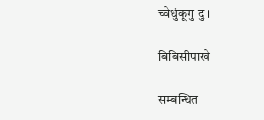च्वेधुंकूगु दु ।

बिबिसीपाखे‌

सम्बन्धित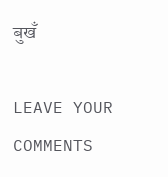बुखँ

LEAVE YOUR COMMENTS